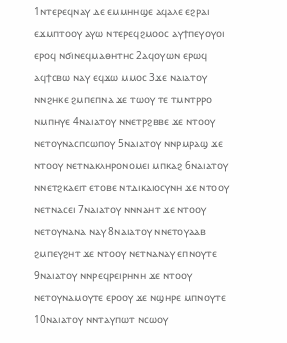1ⲛⲧⲉⲣⲉϥⲛⲁⲩ ⲇⲉ ⲉⲙⲙⲏⲏϣⲉ ⲁϥⲁⲗⲉ ⲉϩⲣⲁⲓ ⲉϫⲙⲡⲧⲟⲟⲩ ⲁⲩⲱ ⲛⲧⲉⲣⲉϥϩⲙⲟⲟⲥ ⲁⲩϯⲡⲉⲩⲟⲩⲟⲓ ⲉⲣⲟϥ ⲛϭⲓⲛⲉϥⲙⲁⲑⲏⲧⲏⲥ 2ⲁϥⲟⲩⲱⲛ ⲉⲣⲱϥ ⲁϥϯⲥⲃⲱ ⲛⲁⲩ ⲉϥϫⲱ ⲙⲙⲟⲥ 3ϫⲉ ⲛⲁⲓⲁⲧⲟⲩ ⲛⲛϩⲏⲕⲉ ϩⲙⲡⲉⲡⲛⲁ ϫⲉ ⲧⲱⲟⲩ ⲧⲉ ⲧⲙⲛⲧⲣⲣⲟ ⲛⲙⲡⲏⲩⲉ 4ⲛⲁⲓⲁⲧⲟⲩ ⲛⲛⲉⲧⲣϩⲃⲃⲉ ϫⲉ ⲛⲧⲟⲟⲩ ⲛⲉⲧⲟⲩⲛⲁⲥⲡⲥⲱⲡⲟⲩ 5ⲛⲁⲓⲁⲧⲟⲩ ⲛⲛⲣⲙⲣⲁϣ ϫⲉ ⲛⲧⲟⲟⲩ ⲛⲉⲧⲛⲁⲕⲗⲏⲣⲟⲛⲟⲙⲉⲓ ⲙⲡⲕⲁϩ 6ⲛⲁⲓⲁⲧⲟⲩ ⲛⲛⲉⲧϩⲕⲁⲉⲓⲧ ⲉⲧⲟⲃⲉ ⲛⲧⲇⲓⲕⲁⲓⲟⲥⲩⲛⲏ ϫⲉ ⲛⲧⲟⲟⲩ ⲛⲉⲧⲛⲁⲥⲉⲓ 7ⲛⲁⲓⲁⲧⲟⲩ ⲛⲛⲛⲁⲏⲧ ϫⲉ ⲛⲧⲟⲟⲩ ⲛⲉⲧⲟⲩⲛⲁⲛⲁ ⲛⲁⲩ 8ⲛⲁⲓⲁⲧⲟⲩ ⲛⲛⲉⲧⲟⲩⲁⲁⲃ ϩⲙⲡⲉⲩϩⲏⲧ ϫⲉ ⲛⲧⲟⲟⲩ ⲛⲉⲧⲛⲁⲛⲁⲩ ⲉⲡⲛⲟⲩⲧⲉ 9ⲛⲁⲓⲁⲧⲟⲩ ⲛⲛⲣⲉϥⲣⲉⲓⲣⲏⲛⲏ ϫⲉ ⲛⲧⲟⲟⲩ ⲛⲉⲧⲟⲩⲛⲁⲙⲟⲩⲧⲉ ⲉⲣⲟⲟⲩ ϫⲉ ⲛϣⲏⲣⲉ ⲙⲡⲛⲟⲩⲧⲉ 10ⲛⲁⲓⲁⲧⲟⲩ ⲛⲛⲧⲁⲩⲡⲱⲧ ⲛⲥⲱⲟⲩ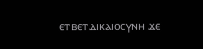ⲉⲧⲃⲉⲧⲇⲓⲕⲁⲓⲟⲥⲩⲛⲏ ϫⲉ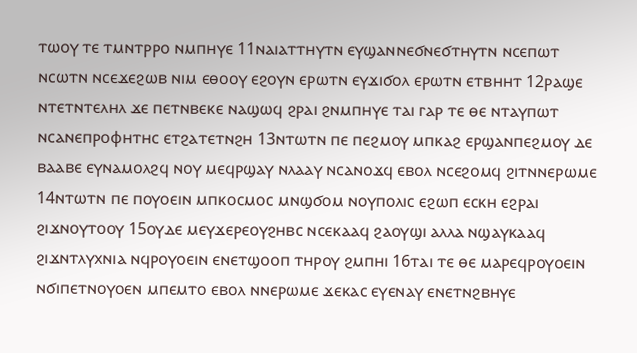ⲧⲱⲟⲩ ⲧⲉ ⲧⲙⲛⲧⲣⲣⲟ ⲛⲙⲡⲏⲩⲉ 11ⲛⲁⲓⲁⲧⲧⲏⲩⲧⲛ ⲉⲩϣⲁⲛⲛⲉϭⲛⲉϭⲧⲏⲩⲧⲛ ⲛⲥⲉⲡⲱⲧ ⲛⲥⲱⲧⲛ ⲛⲥⲉϫⲉϩⲱⲃ ⲛⲓⲙ ⲉⲑⲟⲟⲩ ⲉϩⲟⲩⲛ ⲉⲣⲱⲧⲛ ⲉⲩϫⲓϭⲟⲗ ⲉⲣⲱⲧⲛ ⲉⲧⲃⲏⲏⲧ 12ⲣⲁϣⲉ ⲛⲧⲉⲧⲛⲧⲉⲗⲏⲗ ϫⲉ ⲡⲉⲧⲛⲃⲉⲕⲉ ⲛⲁϣⲱϥ ϩⲣⲁⲓ ϩⲛⲙⲡⲏⲩⲉ ⲧⲁⲓ ⲅⲁⲣ ⲧⲉ ⲑⲉ ⲛⲧⲁⲩⲡⲱⲧ ⲛⲥⲁⲛⲉⲡⲣⲟⲫⲏⲧⲏⲥ ⲉⲧϩⲁⲧⲉⲧⲛϩⲏ 13ⲛⲧⲱⲧⲛ ⲡⲉ ⲡⲉϩⲙⲟⲩ ⲙⲡⲕⲁϩ ⲉⲣϣⲁⲛⲡⲉϩⲙⲟⲩ ⲇⲉ ⲃⲁⲁⲃⲉ ⲉⲩⲛⲁⲙⲟⲗϩϥ ⲛⲟⲩ ⲙⲉϥⲣϣⲁⲩ ⲛⲗⲁⲁⲩ ⲛⲥⲁⲛⲟϫϥ ⲉⲃⲟⲗ ⲛⲥⲉϩⲟⲙϥ ϩⲓⲧⲛⲛⲉⲣⲱⲙⲉ 14ⲛⲧⲱⲧⲛ ⲡⲉ ⲡⲟⲩⲟⲉⲓⲛ ⲙⲡⲕⲟⲥⲙⲟⲥ ⲙⲛϣϭⲟⲙ ⲛⲟⲩⲡⲟⲗⲓⲥ ⲉϩⲱⲡ ⲉⲥⲕⲏ ⲉϩⲣⲁⲓ ϩⲓϫⲛⲟⲩⲧⲟⲟⲩ 15ⲟⲩⲇⲉ ⲙⲉⲩϫⲉⲣⲉⲟⲩϩⲏⲃⲥ ⲛⲥⲉⲕⲁⲁϥ ϩⲁⲟⲩϣⲓ ⲁⲗⲗⲁ ⲛϣⲁⲩⲕⲁⲁϥ ϩⲓϫⲛⲧⲗⲩⲭⲛⲓⲁ ⲛϥⲣⲟⲩⲟⲉⲓⲛ ⲉⲛⲉⲧϣⲟⲟⲡ ⲧⲏⲣⲟⲩ ϩⲙⲡⲏⲓ 16ⲧⲁⲓ ⲧⲉ ⲑⲉ ⲙⲁⲣⲉϥⲣⲟⲩⲟⲉⲓⲛ ⲛϭⲓⲡⲉⲧⲛⲟⲩⲟⲉⲛ ⲙⲡⲉⲙⲧⲟ ⲉⲃⲟⲗ ⲛⲛⲉⲣⲱⲙⲉ ϫⲉⲕⲁⲥ ⲉⲩⲉⲛⲁⲩ ⲉⲛⲉⲧⲛϩⲃⲏⲩⲉ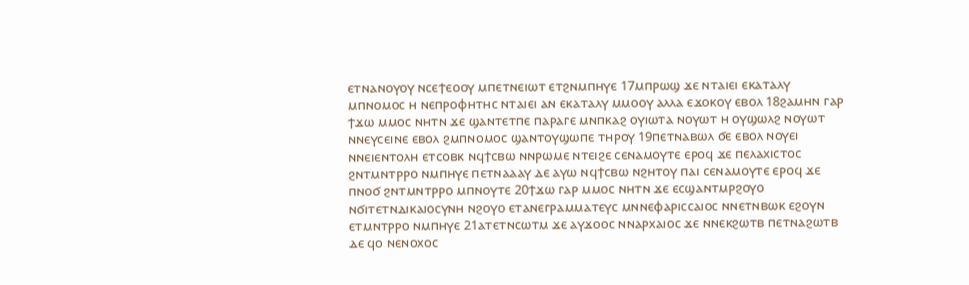ⲉⲧⲛⲁⲛⲟⲩⲟⲩ ⲛⲥⲉϯⲉⲟⲟⲩ ⲙⲡⲉⲧⲛⲉⲓⲱⲧ ⲉⲧϩⲛⲙⲡⲏⲩⲉ 17ⲙⲡⲣⲱϣ ϫⲉ ⲛⲧⲁⲓⲉⲓ ⲉⲕⲁⲧⲁⲗⲩ ⲙⲡⲛⲟⲙⲟⲥ ⲏ ⲛⲉⲡⲣⲟⲫⲏⲧⲏⲥ ⲛⲧⲁⲓⲉⲓ ⲁⲛ ⲉⲕⲁⲧⲁⲗⲩ ⲙⲙⲟⲟⲩ ⲁⲗⲗⲁ ⲉϫⲟⲕⲟⲩ ⲉⲃⲟⲗ 18ϩⲁⲙⲏⲛ ⲅⲁⲣ ϯϫⲱ ⲙⲙⲟⲥ ⲛⲏⲧⲛ ϫⲉ ϣⲁⲛⲧⲉⲧⲡⲉ ⲡⲁⲣⲁⲅⲉ ⲙⲛⲡⲕⲁϩ ⲟⲩⲓⲱⲧⲁ ⲛⲟⲩⲱⲧ ⲏ ⲟⲩϣⲱⲗϩ ⲛⲟⲩⲱⲧ ⲛⲛⲉⲩⲥⲉⲓⲛⲉ ⲉⲃⲟⲗ ϩⲙⲡⲛⲟⲙⲟⲥ ϣⲁⲛⲧⲟⲩϣⲱⲡⲉ ⲧⲏⲣⲟⲩ 19ⲡⲉⲧⲛⲁⲃⲱⲗ ϭⲉ ⲉⲃⲟⲗ ⲛⲟⲩⲉⲓ ⲛⲛⲉⲓⲉⲛⲧⲟⲗⲏ ⲉⲧⲥⲟⲃⲕ ⲛϥϯⲥⲃⲱ ⲛⲛⲣⲱⲙⲉ ⲛⲧⲉⲓϩⲉ ⲥⲉⲛⲁⲙⲟⲩⲧⲉ ⲉⲣⲟϥ ϫⲉ ⲡⲉⲗⲁⲭⲓⲥⲧⲟⲥ ϩⲛⲧⲙⲛⲧⲣⲣⲟ ⲛⲙⲡⲏⲩⲉ ⲡⲉⲧⲛⲁⲁⲁⲩ ⲇⲉ ⲁⲩⲱ ⲛϥϯⲥⲃⲱ ⲛϩⲏⲧⲟⲩ ⲡⲁⲓ ⲥⲉⲛⲁⲙⲟⲩⲧⲉ ⲉⲣⲟϥ ϫⲉ ⲡⲛⲟϭ ϩⲛⲧⲙⲛⲧⲣⲣⲟ ⲙⲡⲛⲟⲩⲧⲉ 20ϯϫⲱ ⲅⲁⲣ ⲙⲙⲟⲥ ⲛⲏⲧⲛ ϫⲉ ⲉⲥϣⲁⲛⲧⲙⲣϩⲟⲩⲟ ⲛϭⲓⲧⲉⲧⲛⲇⲓⲕⲁⲓⲟⲥⲩⲛⲏ ⲛϩⲟⲩⲟ ⲉⲧⲁⲛⲉⲅⲣⲁⲙⲙⲁⲧⲉⲩⲥ ⲙⲛⲛⲉⲫⲁⲣⲓⲥⲥⲁⲓⲟⲥ ⲛⲛⲉⲧⲛⲃⲱⲕ ⲉϩⲟⲩⲛ ⲉⲧⲙⲛⲧⲣⲣⲟ ⲛⲙⲡⲏⲩⲉ 21ⲁⲧⲉⲧⲛⲥⲱⲧⲙ ϫⲉ ⲁⲩϫⲟⲟⲥ ⲛⲛⲁⲣⲭⲁⲓⲟⲥ ϫⲉ ⲛⲛⲉⲕϩⲱⲧⲃ ⲡⲉⲧⲛⲁϩⲱⲧⲃ ⲇⲉ ϥⲟ ⲛⲉⲛⲟⲭⲟⲥ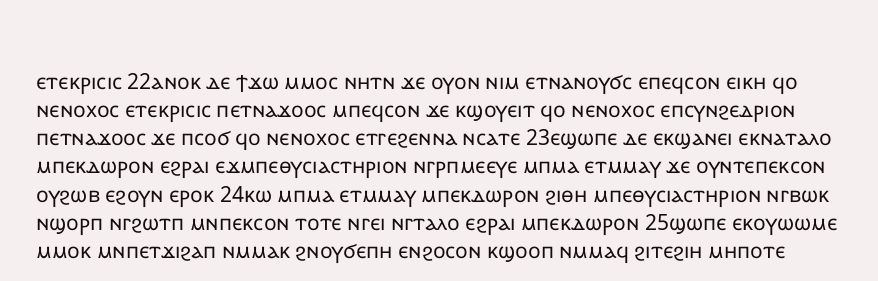ⲉⲧⲉⲕⲣⲓⲥⲓⲥ 22ⲁⲛⲟⲕ ⲇⲉ ϯϫⲱ ⲙⲙⲟⲥ ⲛⲏⲧⲛ ϫⲉ ⲟⲩⲟⲛ ⲛⲓⲙ ⲉⲧⲛⲁⲛⲟⲩϭⲥ ⲉⲡⲉϥⲥⲟⲛ ⲉⲓⲕⲏ ϥⲟ ⲛⲉⲛⲟⲭⲟⲥ ⲉⲧⲉⲕⲣⲓⲥⲓⲥ ⲡⲉⲧⲛⲁϫⲟⲟⲥ ⲙⲡⲉϥⲥⲟⲛ ϫⲉ ⲕϣⲟⲩⲉⲓⲧ ϥⲟ ⲛⲉⲛⲟⲭⲟⲥ ⲉⲡⲥⲩⲛϩⲉⲇⲣⲓⲟⲛ ⲡⲉⲧⲛⲁϫⲟⲟⲥ ϫⲉ ⲡⲥⲟϭ ϥⲟ ⲛⲉⲛⲟⲭⲟⲥ ⲉⲧⲅⲉϩⲉⲛⲛⲁ ⲛⲥⲁⲧⲉ 23ⲉϣⲱⲡⲉ ⲇⲉ ⲉⲕϣⲁⲛⲉⲓ ⲉⲕⲛⲁⲧⲁⲗⲟ ⲙⲡⲉⲕⲇⲱⲣⲟⲛ ⲉϩⲣⲁⲓ ⲉϫⲙⲡⲉⲑⲩⲥⲓⲁⲥⲧⲏⲣⲓⲟⲛ ⲛⲅⲣⲡⲙⲉⲉⲩⲉ ⲙⲡⲙⲁ ⲉⲧⲙⲙⲁⲩ ϫⲉ ⲟⲩⲛⲧⲉⲡⲉⲕⲥⲟⲛ ⲟⲩϩⲱⲃ ⲉϩⲟⲩⲛ ⲉⲣⲟⲕ 24ⲕⲱ ⲙⲡⲙⲁ ⲉⲧⲙⲙⲁⲩ ⲙⲡⲉⲕⲇⲱⲣⲟⲛ ϩⲓⲑⲏ ⲙⲡⲉⲑⲩⲥⲓⲁⲥⲧⲏⲣⲓⲟⲛ ⲛⲅⲃⲱⲕ ⲛϣⲟⲣⲡ ⲛⲅϩⲱⲧⲡ ⲙⲛⲡⲉⲕⲥⲟⲛ ⲧⲟⲧⲉ ⲛⲅⲉⲓ ⲛⲅⲧⲁⲗⲟ ⲉϩⲣⲁⲓ ⲙⲡⲉⲕⲇⲱⲣⲟⲛ 25ϣⲱⲡⲉ ⲉⲕⲟⲩⲱⲱⲙⲉ ⲙⲙⲟⲕ ⲙⲛⲡⲉⲧϫⲓϩⲁⲡ ⲛⲙⲙⲁⲕ ϩⲛⲟⲩϭⲉⲡⲏ ⲉⲛϩⲟⲥⲟⲛ ⲕϣⲟⲟⲡ ⲛⲙⲙⲁϥ ϩⲓⲧⲉϩⲓⲏ ⲙⲏⲡⲟⲧⲉ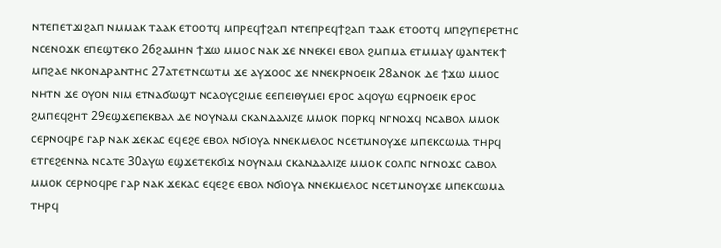ⲛⲧⲉⲡⲉⲧϫⲓϩⲁⲡ ⲛⲙⲙⲁⲕ ⲧⲁⲁⲕ ⲉⲧⲟⲟⲧϥ ⲙⲡⲣⲉϥϯϩⲁⲡ ⲛⲧⲉⲡⲣⲉϥϯϩⲁⲡ ⲧⲁⲁⲕ ⲉⲧⲟⲟⲧϥ ⲙⲡϩⲩⲡⲉⲣⲉⲧⲏⲥ ⲛⲥⲉⲛⲟϫⲕ ⲉⲡⲉϣⲧⲉⲕⲟ 26ϩⲁⲙⲏⲛ ϯϫⲱ ⲙⲙⲟⲥ ⲛⲁⲕ ϫⲉ ⲛⲛⲉⲕⲉⲓ ⲉⲃⲟⲗ ϩⲙⲡⲙⲁ ⲉⲧⲙⲙⲁⲩ ϣⲁⲛⲧⲉⲕϯ ⲙⲡϩⲁⲉ ⲛⲕⲟⲛⲇⲣⲁⲛⲧⲏⲥ 27ⲁⲧⲉⲧⲛⲥⲱⲧⲙ ϫⲉ ⲁⲩϫⲟⲟⲥ ϫⲉ ⲛⲛⲉⲕⲣⲛⲟⲉⲓⲕ 28ⲁⲛⲟⲕ ⲇⲉ ϯϫⲱ ⲙⲙⲟⲥ ⲛⲏⲧⲛ ϫⲉ ⲟⲩⲟⲛ ⲛⲓⲙ ⲉⲧⲛⲁϭⲱϣⲧ ⲛⲥⲁⲟⲩⲥϩⲓⲙⲉ ⲉⲉⲡⲉⲓⲑⲩⲙⲉⲓ ⲉⲣⲟⲥ ⲁϥⲟⲩⲱ ⲉϥⲣⲛⲟⲉⲓⲕ ⲉⲣⲟⲥ ϩⲙⲡⲉϥϩⲏⲧ 29ⲉϣϫⲉⲡⲉⲕⲃⲁⲗ ⲇⲉ ⲛⲟⲩⲛⲁⲙ ⲥⲕⲁⲛⲇⲁⲗⲓⲍⲉ ⲙⲙⲟⲕ ⲡⲟⲣⲕϥ ⲛⲅⲛⲟϫϥ ⲛⲥⲁⲃⲟⲗ ⲙⲙⲟⲕ ⲥⲉⲣⲛⲟϥⲣⲉ ⲅⲁⲣ ⲛⲁⲕ ϫⲉⲕⲁⲥ ⲉϥⲉϩⲉ ⲉⲃⲟⲗ ⲛϭⲓⲟⲩⲁ ⲛⲛⲉⲕⲙⲉⲗⲟⲥ ⲛⲥⲉⲧⲙⲛⲟⲩϫⲉ ⲙⲡⲉⲕⲥⲱⲙⲁ ⲧⲏⲣϥ ⲉⲧⲅⲉϩⲉⲛⲛⲁ ⲛⲥⲁⲧⲉ 30ⲁⲩⲱ ⲉϣϫⲉⲧⲉⲕϭⲓϫ ⲛⲟⲩⲛⲁⲙ ⲥⲕⲁⲛⲇⲁⲗⲓⲍⲉ ⲙⲙⲟⲕ ⲥⲟⲗⲡⲥ ⲛⲅⲛⲟϫⲥ ⲥⲁⲃⲟⲗ ⲙⲙⲟⲕ ⲥⲉⲣⲛⲟϥⲣⲉ ⲅⲁⲣ ⲛⲁⲕ ϫⲉⲕⲁⲥ ⲉϥⲉϩⲉ ⲉⲃⲟⲗ ⲛϭⲓⲟⲩⲁ ⲛⲛⲉⲕⲙⲉⲗⲟⲥ ⲛⲥⲉⲧⲙⲛⲟⲩϫⲉ ⲙⲡⲉⲕⲥⲱⲙⲁ ⲧⲏⲣϥ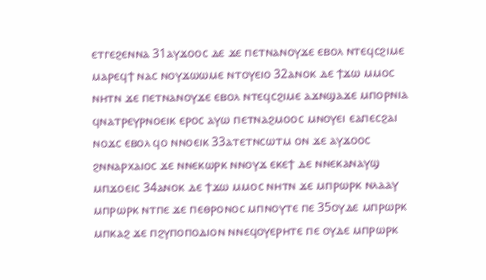ⲉⲧⲅⲉϩⲉⲛⲛⲁ 31ⲁⲩϫⲟⲟⲥ ⲇⲉ ϫⲉ ⲡⲉⲧⲛⲁⲛⲟⲩϫⲉ ⲉⲃⲟⲗ ⲛⲧⲉϥⲥϩⲓⲙⲉ ⲙⲁⲣⲉϥϯ ⲛⲁⲥ ⲛⲟⲩϫⲱⲱⲙⲉ ⲛⲧⲟⲩⲉⲓⲟ 32ⲁⲛⲟⲕ ⲇⲉ ϯϫⲱ ⲙⲙⲟⲥ ⲛⲏⲧⲛ ϫⲉ ⲡⲉⲧⲛⲁⲛⲟⲩϫⲉ ⲉⲃⲟⲗ ⲛⲧⲉϥⲥϩⲓⲙⲉ ⲁϫⲛϣⲁϫⲉ ⲙⲡⲟⲣⲛⲓⲁ ϥⲛⲁⲧⲣⲉⲩⲣⲛⲟⲉⲓⲕ ⲉⲣⲟⲥ ⲁⲩⲱ ⲡⲉⲧⲛⲁϩⲙⲟⲟⲥ ⲙⲛⲟⲩⲉⲓ ⲉⲁⲡⲉⲥϩⲁⲓ ⲛⲟϫⲥ ⲉⲃⲟⲗ ϥⲟ ⲛⲛⲟⲉⲓⲕ 33ⲁⲧⲉⲧⲛⲥⲱⲧⲙ ⲟⲛ ϫⲉ ⲁⲩϫⲟⲟⲥ ϩⲛⲛⲁⲣⲭⲁⲓⲟⲥ ϫⲉ ⲛⲛⲉⲕⲱⲣⲕ ⲛⲛⲟⲩϫ ⲉⲕⲉϯ ⲇⲉ ⲛⲛⲉⲕⲁⲛⲁⲩϣ ⲙⲡϫⲟⲉⲓⲥ 34ⲁⲛⲟⲕ ⲇⲉ ϯϫⲱ ⲙⲙⲟⲥ ⲛⲏⲧⲛ ϫⲉ ⲙⲡⲣⲱⲣⲕ ⲛⲗⲁⲁⲩ ⲙⲡⲣⲱⲣⲕ ⲛⲧⲡⲉ ϫⲉ ⲡⲉⲑⲣⲟⲛⲟⲥ ⲙⲡⲛⲟⲩⲧⲉ ⲡⲉ 35ⲟⲩⲇⲉ ⲙⲡⲣⲱⲣⲕ ⲙⲡⲕⲁϩ ϫⲉ ⲡϩⲩⲡⲟⲡⲟⲇⲓⲟⲛ ⲛⲛⲉϥⲟⲩⲉⲣⲏⲧⲉ ⲡⲉ ⲟⲩⲇⲉ ⲙⲡⲣⲱⲣⲕ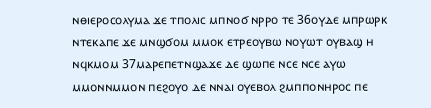ⲛⲑⲓⲉⲣⲟⲥⲟⲗⲩⲙⲁ ϫⲉ ⲧⲡⲟⲗⲓⲥ ⲙⲡⲛⲟϭ ⲛⲣⲣⲟ ⲧⲉ 36ⲟⲩⲇⲉ ⲙⲡⲣⲱⲣⲕ ⲛⲧⲉⲕⲁⲡⲉ ϫⲉ ⲙⲛϣϭⲟⲙ ⲙⲙⲟⲕ ⲉⲧⲣⲉⲟⲩⲃⲱ ⲛⲟⲩⲱⲧ ⲟⲩⲃⲁϣ ⲏ ⲛϥⲕⲙⲟⲙ 37ⲙⲁⲣⲉⲡⲉⲧⲛϣⲁϫⲉ ⲇⲉ ϣⲱⲡⲉ ⲛⲥⲉ ⲛⲥⲉ ⲁⲩⲱ ⲙⲙⲟⲛⲛⲙⲙⲟⲛ ⲡⲉϩⲟⲩⲟ ⲇⲉ ⲛⲛⲁⲓ ⲟⲩⲉⲃⲟⲗ ϩⲙⲡⲡⲟⲛⲏⲣⲟⲥ ⲡⲉ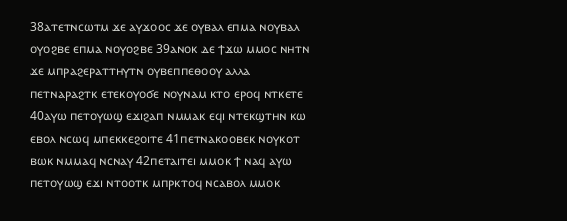38ⲁⲧⲉⲧⲛⲥⲱⲧⲙ ϫⲉ ⲁⲩϫⲟⲟⲥ ϫⲉ ⲟⲩⲃⲁⲗ ⲉⲡⲙⲁ ⲛⲟⲩⲃⲁⲗ ⲟⲩⲟϩⲃⲉ ⲉⲡⲙⲁ ⲛⲟⲩⲟϩⲃⲉ 39ⲁⲛⲟⲕ ⲇⲉ ϯϫⲱ ⲙⲙⲟⲥ ⲛⲏⲧⲛ ϫⲉ ⲙⲡⲣⲁϩⲉⲣⲁⲧⲧⲏⲩⲧⲛ ⲟⲩⲃⲉⲡⲡⲉⲑⲟⲟⲩ ⲁⲗⲗⲁ ⲡⲉⲧⲛⲁⲣⲁϩⲧⲕ ⲉⲧⲉⲕⲟⲩⲟϭⲉ ⲛⲟⲩⲛⲁⲙ ⲕⲧⲟ ⲉⲣⲟϥ ⲛⲧⲕⲉⲧⲉ 40ⲁⲩⲱ ⲡⲉⲧⲟⲩⲱϣ ⲉϫⲓϩⲁⲡ ⲛⲙⲙⲁⲕ ⲉϥⲓ ⲛⲧⲉⲕϣⲧⲏⲛ ⲕⲱ ⲉⲃⲟⲗ ⲛⲥⲱϥ ⲙⲡⲉⲕⲕⲉϩⲟⲓⲧⲉ 41ⲡⲉⲧⲛⲁⲕⲟⲟⲃⲉⲕ ⲛⲟⲩⲕⲟⲧ ⲃⲱⲕ ⲛⲙⲙⲁϥ ⲛⲥⲛⲁⲩ 42ⲡⲉⲧⲁⲓⲧⲉⲓ ⲙⲙⲟⲕ ϯ ⲛⲁϥ ⲁⲩⲱ ⲡⲉⲧⲟⲩⲱϣ ⲉϫⲓ ⲛⲧⲟⲟⲧⲕ ⲙⲡⲣⲕⲧⲟϥ ⲛⲥⲁⲃⲟⲗ ⲙⲙⲟⲕ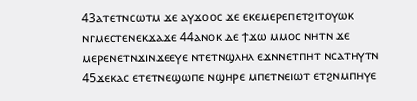43ⲁⲧⲉⲧⲛⲥⲱⲧⲙ ϫⲉ ⲁⲩϫⲟⲟⲥ ϫⲉ ⲉⲕⲉⲙⲉⲣⲉⲡⲉⲧϩⲓⲧⲟⲩⲱⲕ ⲛⲅⲙⲉⲥⲧⲉⲛⲉⲕϫⲁϫⲉ 44ⲁⲛⲟⲕ ⲇⲉ ϯϫⲱ ⲙⲙⲟⲥ ⲛⲏⲧⲛ ϫⲉ ⲙⲉⲣⲉⲛⲉⲧⲛϫⲓⲛϫⲉⲉⲩⲉ ⲛⲧⲉⲧⲛϣⲗⲏⲗ ⲉϫⲛⲛⲉⲧⲡⲏⲧ ⲛⲥⲁⲧⲏⲩⲧⲛ 45ϫⲉⲕⲁⲥ ⲉⲧⲉⲧⲛⲉϣⲱⲡⲉ ⲛϣⲏⲣⲉ ⲙⲡⲉⲧⲛⲉⲓⲱⲧ ⲉⲧϩⲛⲙⲡⲏⲩⲉ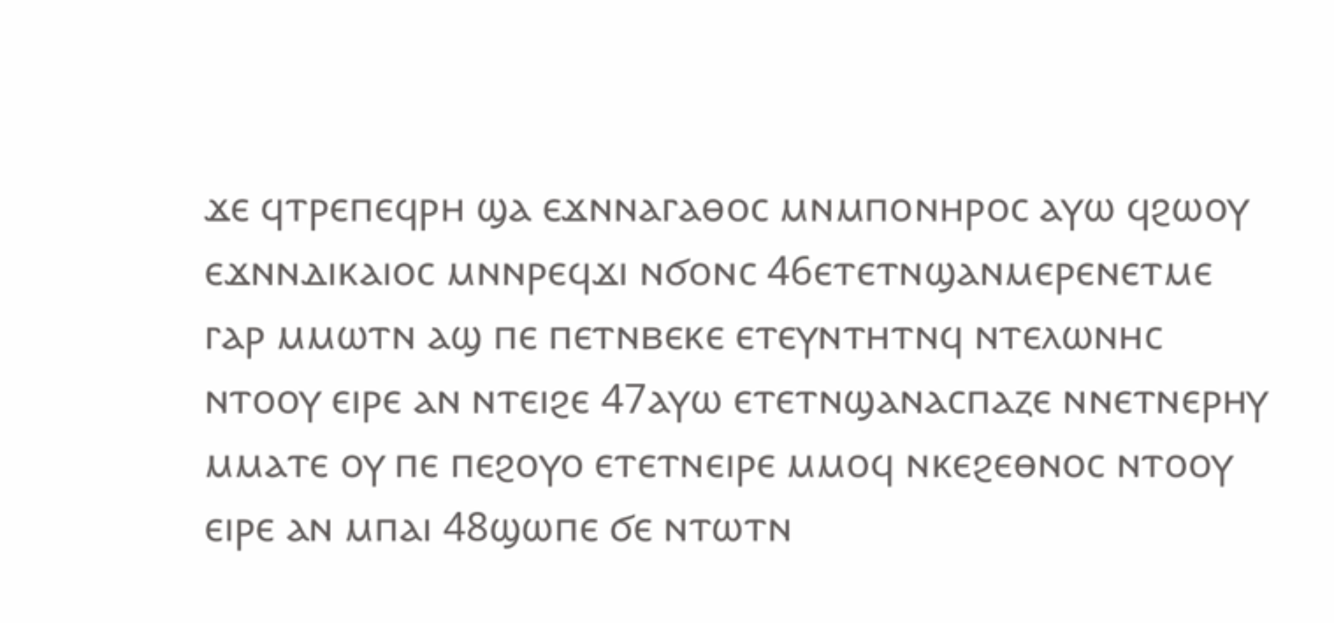ϫⲉ ϥⲧⲣⲉⲡⲉϥⲣⲏ ϣⲁ ⲉϫⲛⲛⲁⲅⲁⲑⲟⲥ ⲙⲛⲙⲡⲟⲛⲏⲣⲟⲥ ⲁⲩⲱ ϥϩⲱⲟⲩ ⲉϫⲛⲛⲇⲓⲕⲁⲓⲟⲥ ⲙⲛⲛⲣⲉϥϫⲓ ⲛϭⲟⲛⲥ 46ⲉⲧⲉⲧⲛϣⲁⲛⲙⲉⲣⲉⲛⲉⲧⲙⲉ ⲅⲁⲣ ⲙⲙⲱⲧⲛ ⲁϣ ⲡⲉ ⲡⲉⲧⲛⲃⲉⲕⲉ ⲉⲧⲉⲩⲛⲧⲏⲧⲛϥ ⲛⲧⲉⲗⲱⲛⲏⲥ ⲛⲧⲟⲟⲩ ⲉⲓⲣⲉ ⲁⲛ ⲛⲧⲉⲓϩⲉ 47ⲁⲩⲱ ⲉⲧⲉⲧⲛϣⲁⲛⲁⲥⲡⲁⲍⲉ ⲛⲛⲉⲧⲛⲉⲣⲏⲩ ⲙⲙⲁⲧⲉ ⲟⲩ ⲡⲉ ⲡⲉϩⲟⲩⲟ ⲉⲧⲉⲧⲛⲉⲓⲣⲉ ⲙⲙⲟϥ ⲛⲕⲉϩⲉⲑⲛⲟⲥ ⲛⲧⲟⲟⲩ ⲉⲓⲣⲉ ⲁⲛ ⲙⲡⲁⲓ 48ϣⲱⲡⲉ ϭⲉ ⲛⲧⲱⲧⲛ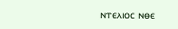ⲛⲧⲉⲗⲓⲟⲥ ⲛⲑⲉ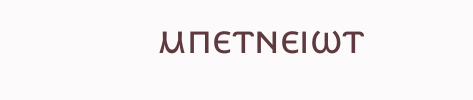ⲙⲡⲉⲧⲛⲉⲓⲱⲧ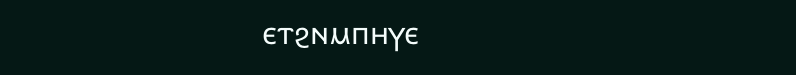ⲉⲧϩⲛⲙⲡⲏⲩⲉ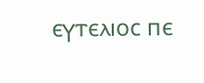ⲉⲩⲧⲉⲗⲓⲟⲥ ⲡⲉ